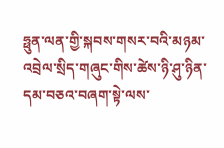ཧྥུན་ལན་གྱི་སྐབས་གསར་བའི་མཉམ་འབྲེལ་སྲིད་གཞུང་གིས་ཚེས་ཉི་ཤུ་ཉིན་དམ་བཅའ་བཞག་སྟེ་ལས་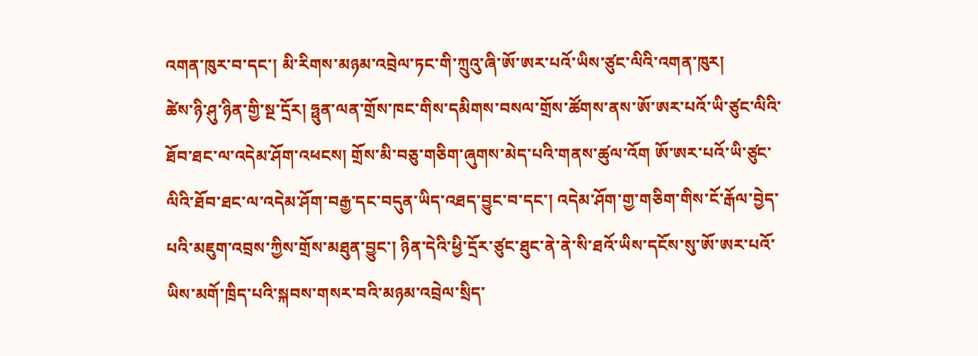འགན་ཁུར་བ་དང་། མི་རིགས་མཉམ་འབྲེལ་ཏང་གི་ཀྲུའུ་ཞི་ཨོ་ཨར་པའོ་ཡིས་ཙུང་ལིའི་འགན་ཁུར།
ཚེས་ཉི་ཤུ་ཉིན་གྱི་སྔ་དྲོར། ཧྥུན་ལན་གྲོས་ཁང་གིས་དམིགས་བསལ་གྲོས་ཚོགས་ནས་ཨོ་ཨར་པའོ་ཡི་ཙུང་ལིའི་ཐོབ་ཐང་ལ་འདེམ་ཤོག་འཕངས། གྲོས་མི་བཅུ་གཅིག་ཞུགས་མེད་པའི་གནས་ཚུལ་འོག ཨོ་ཨར་པའོ་ཡི་ཙུང་ལིའི་ཐོབ་ཐང་ལ་འདེམ་ཤོག་བརྒྱ་དང་བདུན་ཡིད་འཐད་བྱུང་བ་དང་། འདེམ་ཤོག་གྱ་གཅིག་གིས་ངོ་རྒོལ་བྱེད་པའི་མཇུག་འབྲས་ཀྱིས་གྲོས་མཐུན་བྱུང་། ཉིན་དེའི་ཕྱི་དྲོར་ཙུང་ཐུང་ནེ་ནེ་སི་ཐའོ་ཡིས་དངོས་སུ་ཨོ་ཨར་པའོ་ཡིས་མགོ་ཁྲིད་པའི་སྐབས་གསར་བའི་མཉམ་འབྲེལ་སྲིད་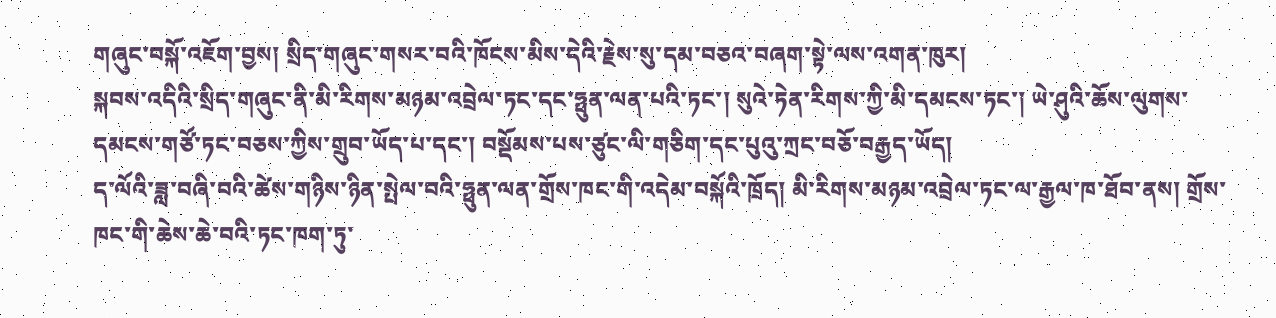གཞུང་བསྐོ་འཇོག་བྱས། སྲིད་གཞུང་གསར་བའི་ཁོངས་མིས་དེའི་རྗེས་སུ་དམ་བཅའ་བཞག་སྟེ་ལས་འགན་ཁུར།
སྐབས་འདིའི་སྲིད་གཞུང་ནི་མི་རིགས་མཉམ་འབྲེལ་ཏང་དང་ཧྥུན་ལན་པའི་ཏང་། སུའེ་ཏེན་རིགས་ཀྱི་མི་དམངས་ཏང་། ཡེ་ཤུའི་ཆོས་ལུགས་དམངས་གཙོ་ཏང་བཅས་ཀྱིས་གྲུབ་ཡོད་པ་དང་། བསྡོམས་པས་ཙུང་ལི་གཅིག་དང་པུའུ་ཀྲང་བཅོ་བརྒྱད་ཡོད།
ད་ལོའི་ཟླ་བཞི་བའི་ཚེས་གཉིས་ཉིན་སྤེལ་བའི་ཧྥུན་ལན་གྲོས་ཁང་གི་འདེམ་བསྐོའི་ཁྲོད། མི་རིགས་མཉམ་འབྲེལ་ཏང་ལ་རྒྱལ་ཁ་ཐོབ་ནས། གྲོས་ཁང་གི་ཆེས་ཆེ་བའི་ཏང་ཁག་ཏུ་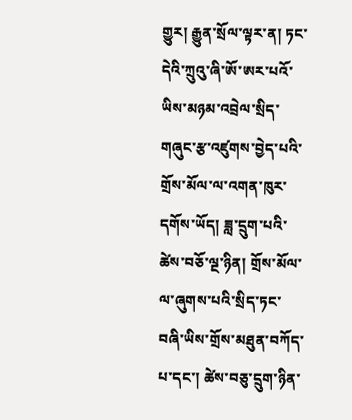གྱུར། རྒྱུན་སྲོལ་ལྟར་ན། ཏང་དེའི་ཀྲུའུ་ཞི་ཨོ་ཨར་པའོ་ཡིས་མཉམ་འབྲེལ་སྲིད་གཞུང་རྩ་འཛུགས་བྱེད་པའི་གྲོས་མོལ་ལ་འགན་ཁུར་དགོས་ཡོད། ཟླ་དྲུག་པའི་ཚེས་བཅོ་ལྔ་ཉིན། གྲོས་མོལ་ལ་ཞུགས་པའི་སྲིད་ཏང་བཞི་ཡིས་གྲོས་མཐུན་བཀོད་པ་དང་། ཚེས་བཅུ་དྲུག་ཉིན་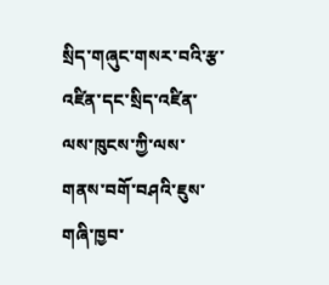སྲིད་གཞུང་གསར་བའི་རྩ་འཛིན་དང་སྲིད་འཛིན་ལས་ཁུངས་ཀྱི་ལས་གནས་བགོ་བཤའི་ཇུས་གཞི་ཁྱབ་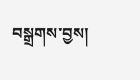བསྒྲགས་བྱས།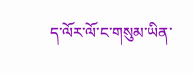ད་ལོར་ལོ་ང་གསུམ་ཡིན་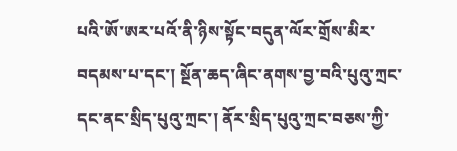པའི་ཨོ་ཨར་པའོ་ནི་ཉིས་སྟོང་བདུན་ལོར་གྲོས་མིར་བདམས་པ་དང་། སྔོན་ཆད་ཞིང་ནགས་བྱ་བའི་པུའུ་ཀྲང་དང་ནང་སྲིད་པུའུ་ཀྲང་། ནོར་སྲིད་པུའུ་ཀྲང་བཅས་ཀྱི་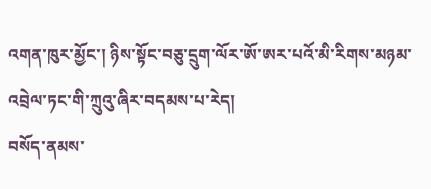འགན་ཁུར་མྱོང་། ཉིས་སྟོང་བཅུ་དྲུག་ལོར་ཨོ་ཨར་པའོ་མི་རིགས་མཉམ་འབྲེལ་ཏང་གི་ཀྲུའུ་ཞིར་བདམས་པ་རེད།
བསོད་ནམས་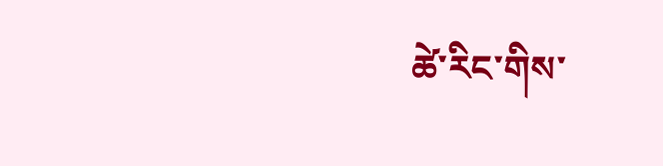ཚེ་རིང་གིས་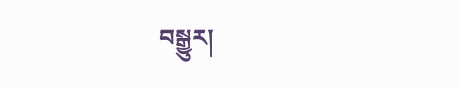བསྒྱུར།